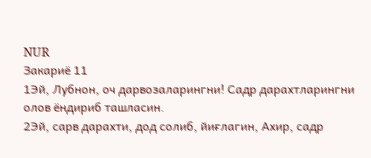NUR
Закариё 11
1Эй, Лубнон, оч дарвозаларингни! Садр дарахтларингни олов ёндириб ташласин.
2Эй, сарв дарахти, дод солиб, йиғлагин, Ахир, садр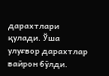дарахтлари қулади. Ўша улуғвор дарахтлар вайрон бўлди.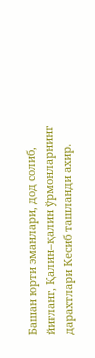Башан юрти эманлари, дод солиб, йиғланг, Қалин–қалин ўрмонларнинг дарахтлари Кесиб ташланди ахир.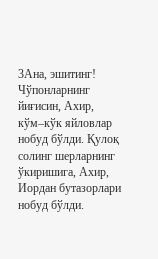3Ана, эшитинг! Чўпонларнинг йиғисин, Ахир, кўм–кўк яйловлар нобуд бўлди. Қулоқ солинг шерларнинг ўкиришига, Ахир, Иордан бутазорлари нобуд бўлди.